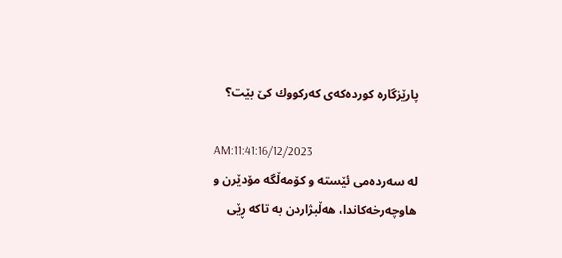پارێزگاره‌ كورده‌كه‌ی كه‌ركووك كێ بێت؟

AM:11:41:16/12/2023
له‌ سه‌رده‌می ئێسته‌ و كۆمه‌ڵگه‌ مۆدێرن و هاوچه‌رخه‌كاندا، هه‌ڵبژاردن به‌ تاكه‌ ڕێی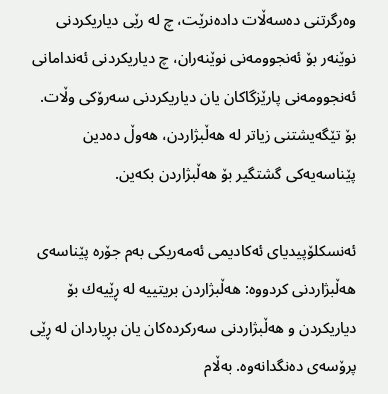وه‌رگرتنی ده‌سه‌ڵات داده‌نرێت، چ له‌ رێی دیاریكردنی نوێنه‌ر بۆ ئه‌نجوومه‌نی نوێنه‌ران، چ دیاریكردنی ئه‌ندامانی ئه‌نجوومه‌نی پارێزگاكان یان دیاریكردنی سه‌رۆكی وڵات. بۆ تێگه‌یشتنی زیاتر له‌ هه‌ڵبژاردن، هه‌وڵ ده‌دین پێناسه‌یه‌كی گشتگیر بۆ هه‌ڵبژاردن بكه‌ین.

ئه‌نسكلۆپیدیای ئه‌كادیمی ئه‌مه‌ریكی به‌م جۆره‌ پێناسه‌ی هه‌ڵبژاردنی كردووه‌: هه‌ڵبژاردن بریتییه‌ له‌ ڕێیه‌ك بۆ دیاریكردن و هه‌ڵبژاردنی سه‌ركرده‌كان یان بڕیاردان له‌ ڕێی پرۆسه‌ی ده‌نگدانه‌وه‌. به‌ڵام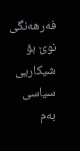فه‌رهه‌نگی نوێ بۆ شیكاریی سیاسی به‌م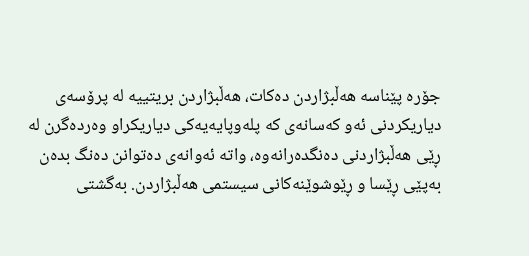جۆره‌ پێناسه‌ هه‌ڵبژاردن ده‌كات، هه‌ڵبژاردن بریتییه‌ له‌ پرۆسه‌ی دیاریكردنی ئه‌و كه‌سانه‌ی كه‌ پله‌وپایه‌یه‌كی دیاریكراو وه‌رده‌گرن له‌ ڕێی هه‌ڵبژاردنی ده‌نگده‌رانه‌وه‌، واته‌ ئه‌وانه‌ی ده‌توانن ده‌نگ بده‌ن به‌پێی ڕێسا و ڕێوشوێنه‌كانی سیستمی هه‌ڵبژاردن. به‌گشتی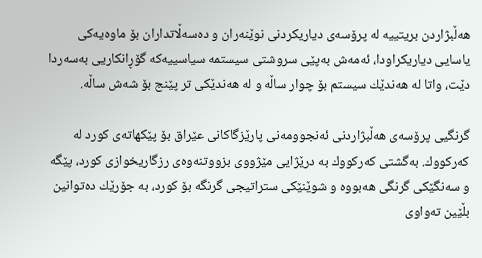هه‌ڵبژاردن بریتییه‌ له‌ پرۆسه‌ی دیاریكردنی نوێنه‌ران و ده‌سه‌ڵاتداران بۆ ماوه‌یه‌كی یاسایی دیاریكراودا، ئه‌مه‌ش به‌پێی سروشتی سیستمه‌ سیاسییه‌كه‌ گۆڕانكاریی به‌سه‌ردا دێت، واتا له‌ هه‌ندێك سیستم بۆ چوار ساڵه‌ و له‌ هه‌ندێكی تر پێنج بۆ شه‌ش ساڵه‌.

گرنگیی پرۆسه‌ی هه‌ڵبژاردنی ئه‌نجوومه‌نی پارێزگاكانی عێراق بۆ پێكهاته‌ی كورد له‌ كه‌ركووك. به‌گشتی كه‌ركووك به‌ درێژایی مێژووی بزووتنه‌وه‌ی رزگاریخوازی كورد، پێگه‌ و سه‌نگێكی گرنگی هه‌بووه‌ و شوێنێكی ستراتیجی گرنگه‌ بۆ كورد، به‌ جۆرێك ده‌توانین بڵێین ته‌واوی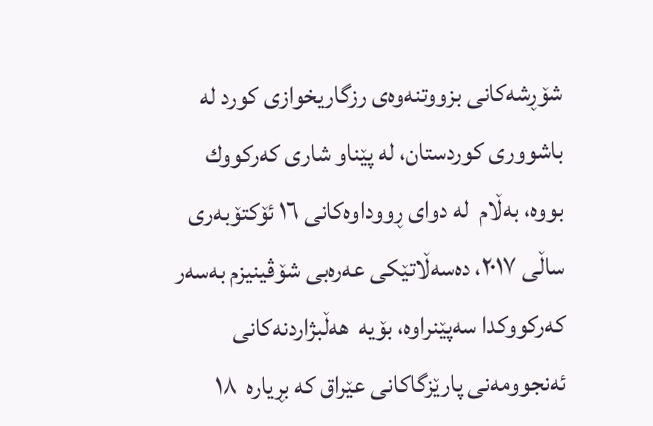شۆڕشه‌كانی بزووتنه‌وه‌ی رزگاریخوازی كورد له‌ باشووری كوردستان، له‌ پێناو شاری كه‌ركووك بووه‌، به‌ڵام  له‌ دوای ڕووداوه‌كانی ١٦ ئۆكتۆبه‌ری ساڵی ٢٠١٧، ده‌سه‌ڵاتێكی عه‌ره‌بی شۆڤینیزم به‌سه‌ر كه‌ركووكدا سه‌پێنراوه‌، بۆیه‌  هه‌ڵبژاردنه‌كانی ئه‌نجوومه‌نی پارێزگاكانی عێراق كه‌ بڕیاره‌  ١٨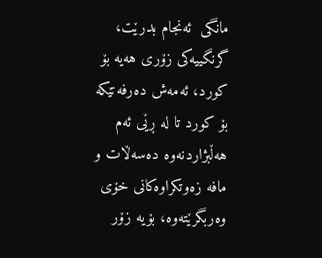مانگی  ئه‌نجام بدرێت، گرنگییه‌كی زۆری هه‌یه‌ بۆ كورد، ئه‌مه‌ش ده‌رفه‌تێكه‌ بۆ كورد تا له‌ ڕێی ئه‌م هه‌ڵبژاردنه‌وه‌ ده‌سه‌ڵات و مافه‌ زه‌وتكراوه‌كانی خۆی وه‌ربگرێته‌وه‌، بۆیه‌ زۆر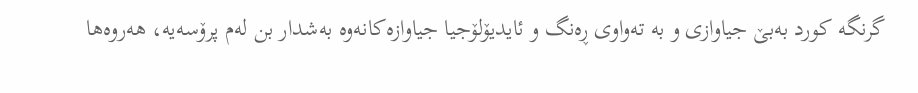گرنگه‌ كورد به‌بێ جیاوازی و به‌ ته‌واوی ڕه‌نگ و ئایدیۆلۆجیا جیاوازه‌كانه‌وه‌ به‌شدار بن له‌م پرۆسه‌یه‌، هه‌روه‌ها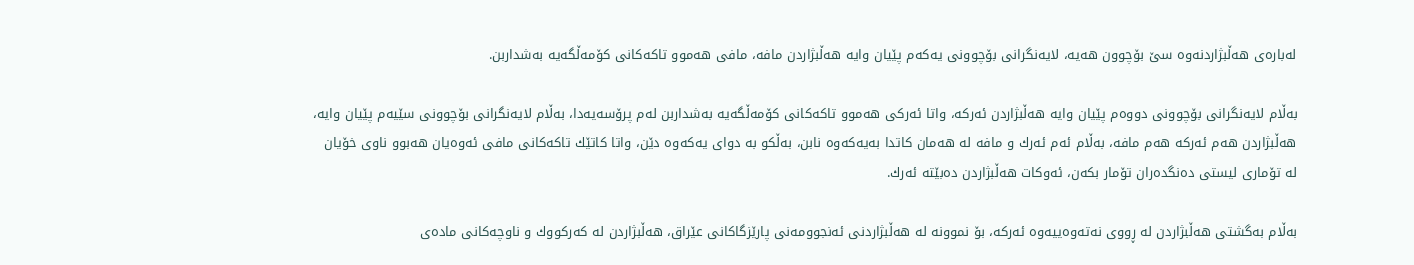له‌باره‌ی هه‌ڵبژاردنه‌وه‌ سێ بۆچوون هه‌یه‌، لایه‌نگرانی بۆچوونی یه‌كه‌م پێیان وایه‌ هه‌ڵبژاردن مافه‌، مافی هه‌موو تاكه‌كانی كۆمه‌ڵگه‌یه‌ به‌شداربن.

به‌ڵام لایه‌نگرانی بۆچوونی دووه‌م پێیان وایه‌ هه‌ڵبژاردن ئه‌ركه‌، واتا ئه‌ركی هه‌موو تاكه‌كانی كۆمه‌ڵگه‌یه‌ به‌شداربن له‌م پرۆسه‌یه‌دا، به‌ڵام لایه‌نگرانی بۆچوونی سێیه‌م پێیان وایه‌، هه‌ڵبژاردن هه‌م ئه‌ركه‌ هه‌م مافه‌، به‌ڵام ئه‌م ئه‌رك و مافه‌ له‌ هه‌مان كاتدا به‌یه‌كه‌وه‌ نابن، به‌ڵكو به‌ دوای یه‌كه‌وه‌ دێن، واتا كاتێك تاكه‌كانی مافی ئه‌وه‌یان هه‌بوو ناوی خۆیان له‌ تۆماری لیستی ده‌نگده‌ران تۆمار بكه‌ن، ئه‌وكات هه‌ڵبژاردن ده‌بێته‌ ئه‌رك.

به‌ڵام به‌گشتی هه‌ڵبژاردن له‌ ڕووی نه‌ته‌وه‌ییه‌وه‌ ئه‌ركه‌، بۆ نموونه‌ له‌ هه‌ڵبژاردنی ئه‌نجوومه‌نی پارێزگاكانی عێراق، هه‌ڵبژاردن له‌ كه‌ركووك و ناوچه‌كانی ماده‌ی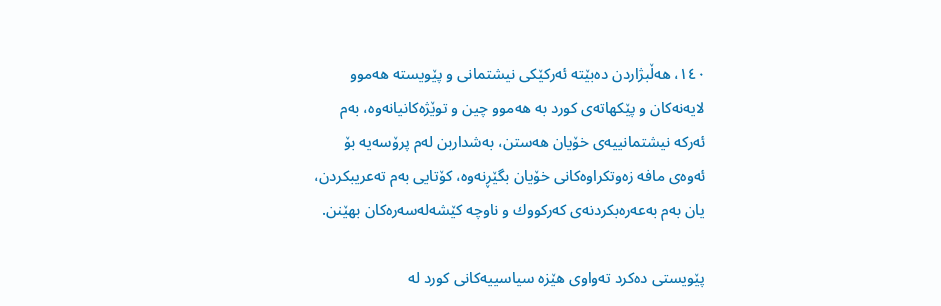١٤٠، هه‌ڵبژاردن ده‌بێته‌ ئه‌ركێكی نیشتمانی و پێویسته‌ هه‌موو لایه‌نه‌كان و پێكهاته‌ی كورد به‌ هه‌موو چین و توێژه‌كانیانه‌وه‌، به‌م ئه‌ركه‌ نیشتمانییه‌ی خۆیان هه‌ستن، به‌شداربن له‌م پرۆسه‌یه‌ بۆ ئه‌وه‌ی مافه‌ زه‌وتكراوه‌كانی خۆیان بگێڕنه‌وه‌، كۆتایی به‌م ته‌عریبكردن، یان به‌م به‌عه‌ره‌بكردنه‌ی كه‌ركووك و ناوچه‌ كێشه‌له‌سه‌ره‌كان بهێنن.

پێویستی ده‌كرد ته‌واوی هێزه‌ سیاسییه‌كانی كورد له‌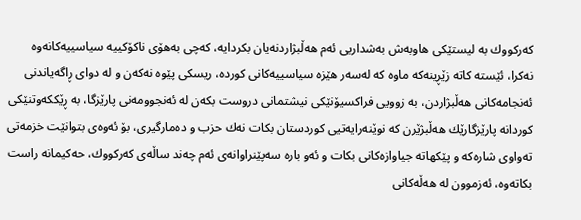كه‌ركووك به‌ لیستێكی هاوبه‌ش به‌شداریی ئه‌م هه‌ڵبژاردنه‌یان بكردایه‌، كه‌چی به‌هۆی ناكۆكییه‌ سیاسییه‌كانه‌وه‌ نه‌كرا، ئێسته‌ كاته‌ زێڕینه‌كه‌ ماوه‌ كه‌ له‌سه‌ر هێزه‌ سیاسییه‌كانی كورده‌، ریسكی پێوه‌ نه‌كه‌ن و له‌ دوای ڕاگه‌یاندنی ئه‌نجامه‌كانی هه‌ڵبژاردن، به‌ زوویی فراكسیۆنێكی نیشتمانی دروست بكه‌ن له‌ ئه‌نجوومه‌نی پارێزگا، به‌ ڕێككه‌وتنێكی كوردانه‌ پارێزگارێك هه‌ڵبژێرن كه‌ نوێنه‌رایه‌تیی كوردستان بكات نه‌ك حزب و ده‌مارگیری، بۆ ئه‌وه‌ی بتوانێت خزمه‌تی ته‌واوی شاره‌كه‌ و پێكهاته‌ جیاوازه‌كانی بكات و ئه‌و باره‌ سه‌پێنراوانه‌ی ئه‌م چه‌ند ساڵه‌ی كه‌ركووك، حه‌كیمانه‌ راست بكاته‌وه‌، ئه‌زموون له‌ هه‌ڵه‌كانی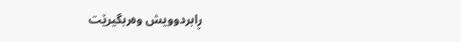ڕابردوویش وه‌ربگیرێت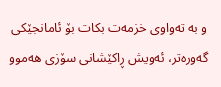و به‌ ته‌واوی خزمه‌ت بكات بۆ ئامانجێكی گه‌وره‌تر، ئه‌ویش ڕاكێشانی سۆزی هه‌موو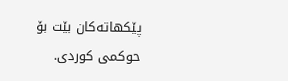پێكهاته‌كان بێت بۆ حوكمی كوردی.